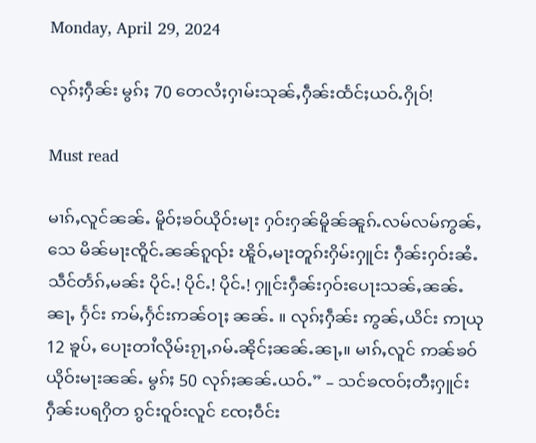Monday, April 29, 2024

လုၵ်ႈႁဵၼ်း မွၵ်ႈ 70 တေလႆႈႁၢမ်းသုၼ်ႇႁဵၼ်းထႅင်ႈယဝ်ႉႁိုဝ်!

Must read

မၢၵ်ႇလူင်ၼၼ်ႉ မိူဝ်ႈၶဝ်ယိုဝ်းမႃး ႁဝ်းႁၼ်မိူၼ်ၼူၵ်ႉလမ်လမ်ဢွၼ်ႇသေ မိၼ်မႃးၸိူင်ႉၼၼ်ၵူၺ်း ၽိူဝ်ႇမႃးတူၵ်းႁိမ်းႁူင်း ႁဵၼ်းႁဝ်းၼႆႉ သဵင်တႅၵ်ႇမၼ်း ပိုင်ႉ! ပိုင်ႉ! ပိုင်ႉ! ႁူင်းႁဵၼ်းႁဝ်းပေႃးသၼ်ႇၼၼ်ႉၼႃႇ ႁႅင်း ဢမ်ႇႁႅင်းဢၼ်ဝႃႈ ၼၼ်ႉ ။ လုၵ်ႈႁဵၼ်း ဢွၼ်ႇယိင်း ဢႃယု 12 ၶူပ်ႇ ပေႃးတၢႆလိုမ်းၵႂႃႇၵမ်ႉၼိုင်ႈၼၼ်ႉၼႃႇ။ မၢၵ်ႇလူင် ဢၼ်ၶဝ်ယိုဝ်းမႃးၼၼ်ႉ မွၵ်ႈ 50 လုၵ်ႈၼၼ်ႉယဝ်ႉ” – သင်ၶၸဝ်ႈတီႈႁူင်းႁဵၼ်းပရႁိတ ၵွင်းဝူဝ်းလူင် ၸႄႈဝဵင်း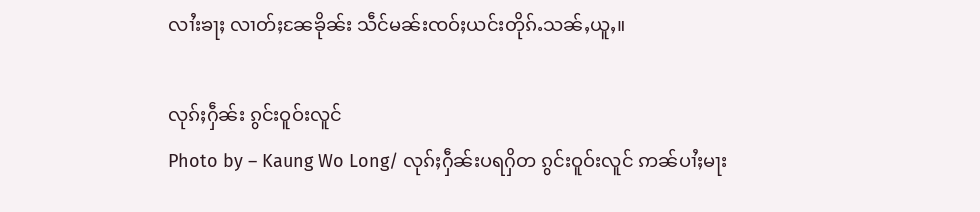လၢႆးၶႃႈ လၢတ်ႈၼႄၶိုၼ်း သဵင်မၼ်းၸဝ်ႈယင်းတိုၵ်ႉသၼ်ႇယူႇ။

လုၵ်ႈႁဵၼ်း ၵွင်းဝူဝ်းလူင်
Photo by – Kaung Wo Long/ လုၵ်ႈႁဵၼ်းပရႁိတ ၵွင်းဝူဝ်းလူင် ဢၼ်ပၢႆႈမႃး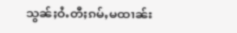သွၼ်ႈဝႆႉတီႈၵမ်ႇမထၢၼ်း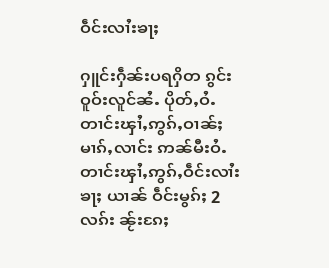ဝဵင်းလၢႆးၶႃႈ

ႁူင်းႁဵၼ်းပရႁိတ ၵွင်းဝူဝ်းလူင်ၼႆႉ ပိုတ်ႇဝႆႉ တၢင်းၾၢႆႇဢွၵ်ႇဝၢၼ်ႈမၢၵ်ႇလၢင်း ဢၼ်မီးဝႆႉ တၢင်းၾၢႆႇဢွၵ်ႇဝဵင်းလၢႆးၶႃႈ ယၢၼ် ဝဵင်းမွၵ်ႈ 2 လၵ်း ၼႂ်းၵႄႈ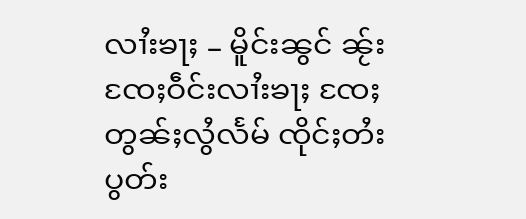လၢႆးၶႃႈ – မိူင်းၼွင် ၼႂ်းၸႄႈဝဵင်းလၢႆးၶႃႈ ၸႄႈတွၼ်ႈလွႆလႅမ် ၸိုင်ႈတႆးပွတ်း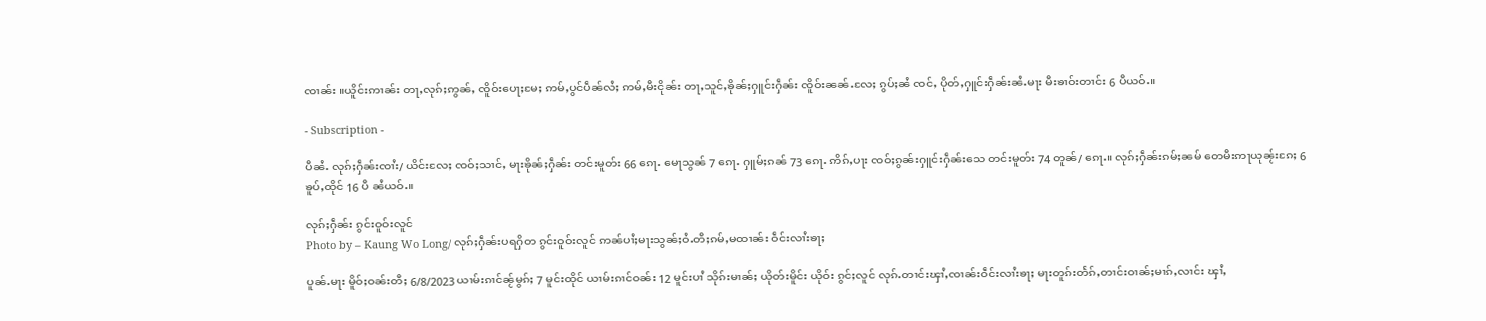ၸၢၼ်း ။ယိူင်းဢၢၼ်း တႃႇလုၵ်ႈဢွၼ်ႇ ၸိူဝ်းပေႃႈမႄႈ ဢမ်ႇပွင်ပဵၼ်လႆႈ ဢမ်ႇမီးငိုၼ်း တႃႇသူင်ႇၶိုၼ်ႈႁူင်းႁဵၼ်း ၸိူဝ်းၼၼ်ႉလႄႈ ၵွပ်ႈၼႆ ၸင်ႇ ပိုတ်ႇႁူင်းႁဵၼ်းၼႆႉမႃး မီးၶၢဝ်းတၢင်း 6 ပီယဝ်ႉ။

- Subscription -

ပီၼႆႉ လုၵ်ႈႁဵၼ်းၸၢႆး/ ယိင်းလႄႈ ၸဝ်ႈသၢင်ႇ မႃးၶိုၼ်ႈႁဵၼ်း တင်းမူတ်း 66 ၵေႃႉ မေႃသွၼ် 7 ၵေႃႉ ႁူမ်ႈၵၼ် 73 ၵေႃႉ ဢိၵ်ႇပႃး ၸဝ်ႈၵွၼ်းႁူင်းႁဵၼ်းသေ တင်းမူတ်း 74 တူၼ်/ ၵေႃႉ။ လုၵ်ႈႁဵၼ်းၵမ်ႈၼမ် တေမီးဢႃယုၼႂ်းၵႄႈ 6 ၶူပ်ႇထိုင် 16 ပီ ၼႆယဝ်ႉ။

လုၵ်ႈႁဵၼ်း ၵွင်းဝူဝ်းလူင်
Photo by – Kaung Wo Long/ လုၵ်ႈႁဵၼ်းပရႁိတ ၵွင်းဝူဝ်းလူင် ဢၼ်ပၢႆႈမႃးသွၼ်ႈဝႆႉတီႈၵမ်ႇမထၢၼ်း ဝဵင်းလၢႆးၶႃႈ

ပူၼ်ႉမႃး မိူဝ်ႈဝၼ်းတီႈ 6/8/2023 ယၢမ်းၵၢင်ၼႂ်မွၵ်ႈ 7 မူင်းထိုင် ယၢမ်းၵၢင်ဝၼ်း 12 မူင်းပၢႆ သိုၵ်းမၢၼ်ႈ ယိုတ်းမိူင်း ယိုဝ်း ၵွင်ႈလူင် လုၵ်ႉတၢင်းၾၢႆႇၸၢၼ်းဝဵင်းလၢႆးၶႃႈ မႃးတူၵ်းတႅၵ်ႇတၢင်းဝၢၼ်ႈမၢၵ်ႇလၢင်း ၾၢႆႇ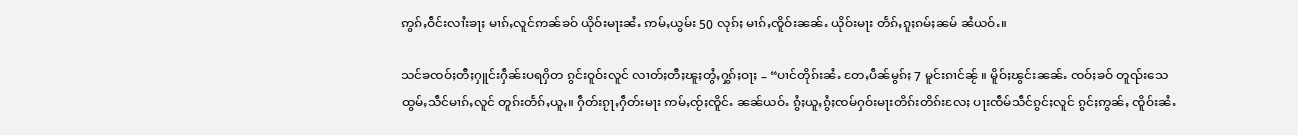ဢွၵ်ႇဝဵင်းလၢႆးၶႃႈ မၢၵ်ႇလူင်ဢၼ်ၶဝ် ယိုဝ်းမႃးၼႆႉ ဢမ်ႇယွမ်း 50 လုၵ်ႈ မၢၵ်ႇၸိူဝ်းၼၼ်ႉ ယိုဝ်းမႃး တႅၵ်ႇၵူႈၵမ်ႈၼမ် ၼႆယဝ်ႉ။

သင်ၶၸဝ်ႈတီႈႁူင်းႁဵၼ်းပရႁိတ ၵွင်းဝူဝ်းလူင် လၢတ်ႈတီႈၽူႈတွႆႇႁွၵ်ႈဝႃႈ – “ပၢင်တိုၵ်းၼႆႉ တႄႇပဵၼ်မွၵ်ႈ 7 မူင်းၵၢင်ၼႂ် ။ မိူဝ်ႈၽွင်းၼၼ်ႉ ၸဝ်ႈၶဝ် တူၺ်းသေ ထွမ်ႇသဵင်မၢၵ်ႇလူင် တူၵ်းတႅၵ်ႇယူႇ။ ႁဵတ်းၵႂႃႇႁဵတ်းမႃး ဢမ်ႇၸႂ်ႈၸိူင်ႉ ၼၼ်ယဝ်ႉ ၵွႆႈယူႇၵွႆႈၸမ်ႁဝ်းမႃးတိၵ်းတိၵ်းလႄႈ ပႃးၸဵမ်သဵင်ၵွင်ႈလူင် ၵွင်ႈဢွၼ်ႇ ၸိူဝ်းၼႆႉ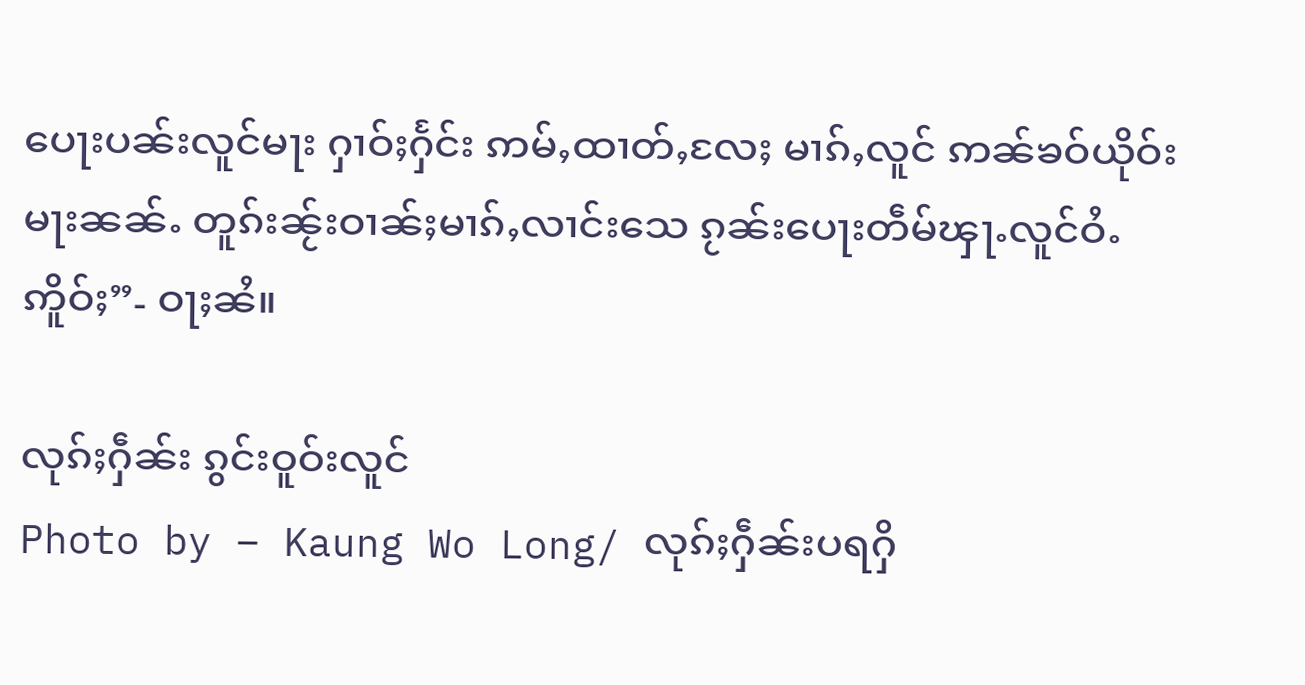ပေႃးပၼ်းလူင်မႃး ႁၢဝ်ႈႁႅင်း ဢမ်ႇထၢတ်ႇလႄႈ မၢၵ်ႇလူင် ဢၼ်ၶဝ်ယိုဝ်းမႃးၼၼ်ႉ တူၵ်းၼႂ်းဝၢၼ်ႈမၢၵ်ႇလၢင်းသေ ၵႂၼ်းပေႃးတဵမ်ၾႃႉလူင်ဝႆႉဢိူဝ်ႈ”- ဝႃႈၼႆ။

လုၵ်ႈႁဵၼ်း ၵွင်းဝူဝ်းလူင်
Photo by – Kaung Wo Long/ လုၵ်ႈႁဵၼ်းပရႁိ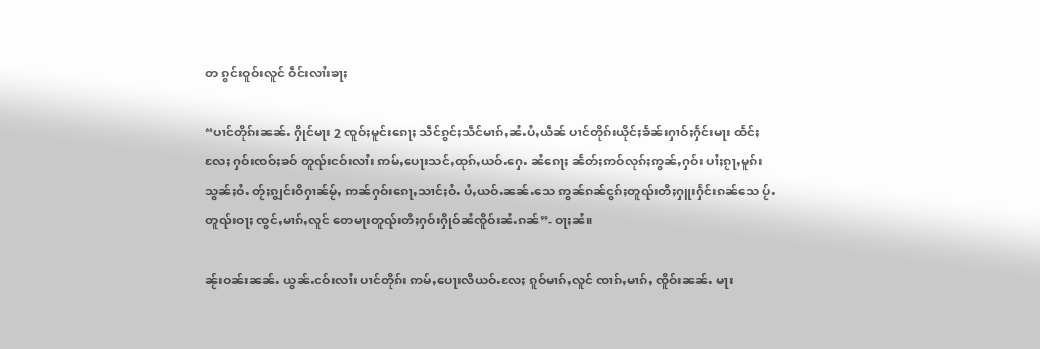တ ၵွင်းဝူဝ်းလူင် ဝဵင်းလၢႆးၶႃႈ

“ပၢင်တိုၵ်းၼၼ်ႉ ႁိုင်မႃး 2 ၸူဝ်ႈမူင်းၵေႃႈ သဵင်ၵွင်ႈသဵင်မၢၵ်ႇၼႆႉပႆႇယဵၼ် ပၢင်တိုၵ်းယိုင်ႈၶႅၼ်းႁၢဝ်ႈႁႅင်းမႃး ထႅင်ႈလႄႈ ႁဝ်းၸဝ်ႈၶဝ် တူၺ်းငဝ်းလၢႆး ဢမ်ႇပေႃးသင်ႇထုၵ်ႇယဝ်ႉႁေႉ ၼႆၵေႃႈ ၼႅတ်ႈဢဝ်လုၵ်ႈဢွၼ်ႇႁဝ်း ပၢႆႈၵႂႃႇမူၵ်း သွၼ်ႈဝႆႉ တႂ်ႈၵျွင်းဝိႁၢၼ်မႂ်ႇ ဢၼ်ႁဝ်းၵေႃႇသၢင်ႈဝႆႉ ပႆႇယဝ်ႉၼၼ်ႉသေ ဢွၼ်ၵၼ်ငွၵ်ႈတူၺ်းတီႈႁူးႁႅင်းၵၼ်သေ ပႂ်ႉတူၺ်းဝႃႈ ၸွင်ႇမၢၵ်ႇလူင် တေမႃးတူၺ်းတီႈႁဝ်းႁိုဝ်ၼႆၸိူဝ်းၼႆႉၵၼ်”- ဝႃႈၼႆ။

ၼႂ်းဝၼ်းၼၼ်ႉ ယွၼ်ႉငဝ်းလၢႆး ပၢင်တိုၵ်း ဢမ်ႇပေႃးလီယဝ်ႉလႄႈ ၵူဝ်မၢၵ်ႇလူင် ၸၢၵ်ႇမၢၵ်ႇ ၸိူဝ်းၼၼ်ႉ မႃး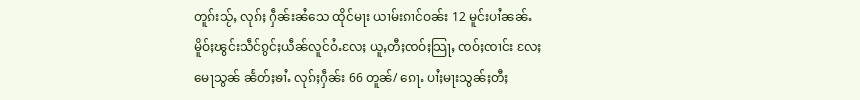တူၵ်းသႂ်ႇ လုၵ်ႈ ႁဵၼ်းၼႆသေ ထိုင်မႃး ယၢမ်းၵၢင်ဝၼ်း 12 မူင်းပၢႆၼၼ်ႉ မိူဝ်ႈၽွင်းသဵင်ၵွင်ႈယဵၼ်လူင်ဝႆႉလႄႈ ယူႇတီႈၸဝ်ႈသြႃႇ ၸဝ်ႈၸၢင်း လႄႈ မေႃသွၼ် ၼႅတ်ႈၶၢႆႉ လုၵ်ႈႁဵၼ်း 66 တူၼ်/ ၵေႃႉ ပၢႆႈမႃးသွၼ်ႈတီႈ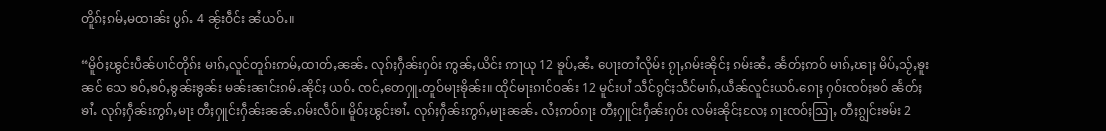တိူၵ်ႈၵမ်ႇမထၢၼ်း ပွၵ်ႉ 4 ၼႂ်းဝဵင်း ၼႆယဝ်ႉ။

“မိူဝ်ႈၽွင်းပဵၼ်ပၢင်တိုၵ်း မၢၵ်ႇလူင်တူၵ်းဢမ်ႇထၢတ်ႇၼၼ်ႉ လုၵ်ႈႁဵၼ်းႁဝ်း ဢွၼ်ႇယိင်း ဢႃယု 12 ၶူပ်ႇၼႆႉ ပေႃးတၢႆလိုမ်း ၵႂႃႇၵမ်းၼိုင်ႈ ၵမ်းၼႆႉ ၼႅတ်ႈဢဝ် မၢၵ်ႇၽႃႈ မိပ်ႇသႂ်ႇၶူးၼင် သေ ၶဝ်ႇၶဝ်ႇၶွၼ်းၶွၼ်း မၼ်းၼၢင်းၵမ်ႉၼိုင်ႈ ယဝ်ႉ ၸင်ႇတေႁူႉတူဝ်မႃးၶိုၼ်း။ ထိုင်မႃးၵၢင်ဝၼ်း 12 မူင်းပၢႆ သဵင်ၵွင်ႈသဵင်မၢၵ်ႇယဵၼ်လူင်းယဝ်ႉၵေႃႈ ႁဝ်းၸဝ်ႈၶဝ် ၼႅတ်ႈ ၶၢႆႉ လုၵ်ႈႁဵၼ်းဢွၵ်ႇမႃး တီႈႁူင်းႁဵၼ်းၼၼ်ႉၵမ်းလဵဝ်။ မိူဝ်ႈၽွင်းၶၢႆႉ လုၵ်ႈႁဵၼ်းဢွၵ်ႇမႃးၼၼ်ႉ လႆႈဢဝ်ၵႃး တီႈႁူင်းႁဵၼ်းႁဝ်း လမ်းၼိုင်ႈလႄႈ ၵႃးၸဝ်ႈသြႃႇ တီႈၵျွင်းၶမ်း 2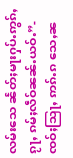လမ်းသေ ၼႅတ်ႈမႃးႁပ်ႉဢွၵ်ႇၵႂႃႇ ၵမ်ႈလဵဝ်ၼၼ်ႉယဝ်ႉ”- ၸဝ်ႈသြႃႇ ဢၵ်ႉၵ သေႇၼ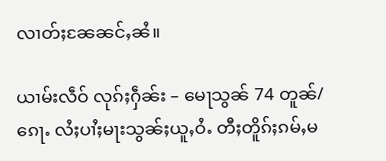လၢတ်ႈၼႄၼင်ႇၼႆ။

ယၢမ်းလဵဝ် လုၵ်ႈႁဵၼ်း – မေႃသွၼ် 74 တူၼ်/ ၵေႃႉ လႆႈပၢႆႈမႃးသွၼ်ႈယူႇဝႆႉ တီႈတိူၵ်ႈၵမ်ႇမ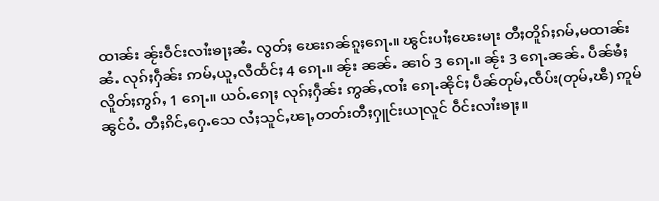ထၢၼ်း ၼႂ်းဝဵင်းလၢႆးၶႃႈၼႆႉ လွတ်ႈ ၽေးၵၼ်ၵူႈၵေႃႉ။ ၽွင်းပၢႆႈၽေးမႃး တီႈတိူၵ်ႈၵမ်ႇမထၢၼ်းၼႆႉ လုၵ်ႈႁဵၼ်း ဢမ်ႇယူႇလီထႅင်ႈ 4 ၵေႃႉ။ ၼႂ်း ၼၼ်ႉ ၼၢဝ် 3 ၵေႃႉ။ ၼႂ်း 3 ၵေႃႉၼၼ်ႉ ပဵၼ်ၶႆႈလိူတ်ႈဢွၵ်ႇ 1 ၵေႃႉ။ ယဝ်ႉၵေႃႈ လုၵ်ႈႁဵၼ်း ဢွၼ်ႇၸၢႆး ၵေႃႉၼိုင်ႈ ပဵၼ်တုမ်ႇၸဵပ်း(တုမ်ႇၽီ) ဢူမ်ၼွင်ဝႆႉ တီႈၵိင်ႇႁေႉသေ လႆႈသူင်ႇၽႃႇတတ်းတီႈႁူင်းယႃလူင် ဝဵင်းလၢႆးၶႃႈ။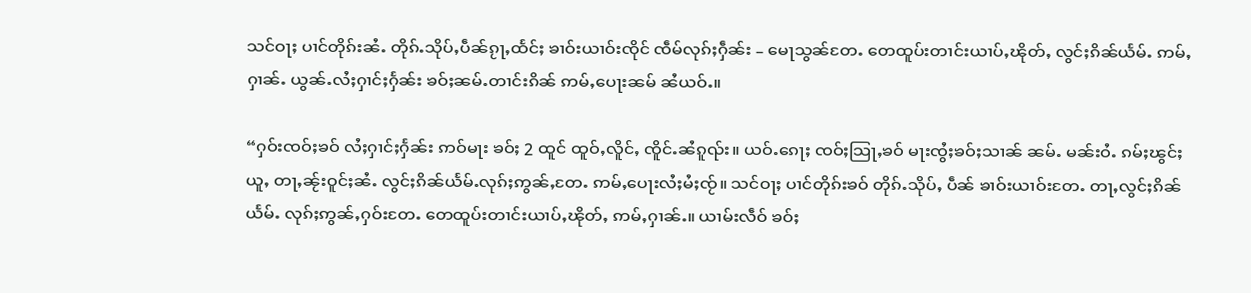သင်ဝႃႈ ပၢင်တိုၵ်းၼႆႉ တိုၵ်ႉသိုပ်ႇပဵၼ်ၵႂႃႇထႅင်ႈ ၶၢဝ်းယၢဝ်းၸိုင် ၸဵမ်လုၵ်ႈႁဵၼ်း – မေႃသွၼ်တႄႉ တေထူပ်းတၢင်းယၢပ်ႇၽိုတ်ႇ လွင်ႈၵိၼ်ယႅမ်ႉ ဢမ်ႇႁၢၼ်ႉ ယွၼ်ႉလႆႈႁၢင်ႈႁႅၼ်း ၶဝ်ႈၼမ်ႉတၢင်းၵိၼ် ဢမ်ႇပေႃးၼမ် ၼႆယဝ်ႉ။

“ႁဝ်းၸဝ်ႈၶဝ် လႆႈႁၢင်ႈႁႅၼ်း ဢဝ်မႃး ၶဝ်ႈ 2 ထူင် ထူဝ်ႇလိူင်ႇ ၸိူင်ႉၼႆၵူၺ်း။ ယဝ်ႉၵေႃႈ ၸဝ်ႈသြႃႇၶဝ် မႃးၸွႆႈၶဝ်ႈသၢၼ် ၼမ်ႉ မၼ်းဝႆႉ ၵမ်ႈၽွင်ႈယူႇ တႃႇၼႂ်းဝူင်ႈၼႆႉ လွင်ႈၵိၼ်ယႅမ်ႉလုၵ်ႈဢွၼ်ႇတႄႉ ဢမ်ႇပေႃးလႆႈမႆႈၸႂ်။ သင်ဝႃႈ ပၢင်တိုၵ်းၶဝ် တိုၵ်ႉသိုပ်ႇ ပဵၼ် ၶၢဝ်းယၢဝ်းတႄႉ တႃႇလွင်ႈၵိၼ်ယႅမ်ႉ လုၵ်ႈဢွၼ်ႇႁဝ်းတႄႉ တေထူပ်းတၢင်းယၢပ်ႇၽိုတ်ႇ ဢမ်ႇႁၢၼ်ႉ။ ယၢမ်းလဵဝ် ၶဝ်ႈ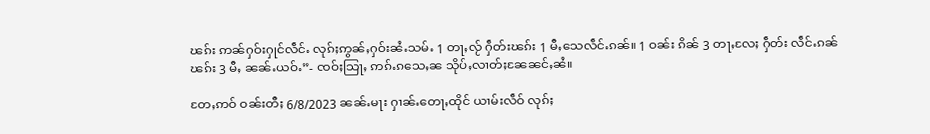ၽၵ်း ဢၼ်ႁဝ်းႁုင်လဵင်ႉ လုၵ်ႈဢွၼ်ႇႁဝ်းၼႆႉသမ်ႉ 1 တႃႇလႂ် ႁဵတ်းၽၵ်း 1 မီႇသေလဵင်ႉၵၼ်။ 1 ဝၼ်း ၵိၼ် 3 တႃႇလႄႈ ႁဵတ်း လဵင်ႉၵၼ် ၽၵ်း 3 မီႇ ၼၼ်ႉယဝ်ႉ”- ၸဝ်ႈသြႃႇ ဢၵ်ႉၵသေႇၼ သိုပ်ႇလၢတ်ႈၼႄၼင်ႇၼႆ။

တႄႇဢဝ် ဝၼ်းတီႈ 6/8/2023 ၼၼ်ႉမႃး ႁၢၼ်ႉတေႃႇထိုင် ယၢမ်းလဵဝ် လုၵ်ႈ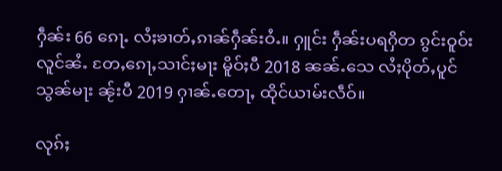ႁဵၼ်း 66 ၵေႃႉ လႆႈၶၢတ်ႇၵၢၼ်ႁဵၼ်းဝႆႉ။ ႁူင်း ႁဵၼ်းပရႁိတ ၵွင်းဝူဝ်းလူင်ၼႆႉ တႄႇၵေႃႇသၢင်ႈမႃး မိူဝ်ႈပီ 2018 ၼၼ်ႉသေ လႆႈပိုတ်ႇပူင်သွၼ်မႃး ၼႂ်းပီ 2019 ႁၢၼ်ႉတေႃႇ ထိုင်ယၢမ်းလဵဝ်။

လုၵ်ႈ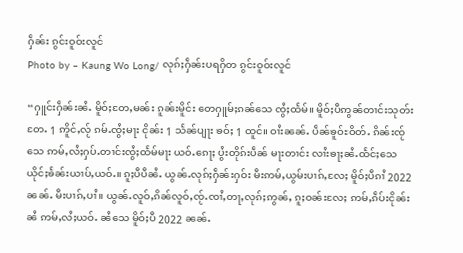ႁဵၼ်း ၵွင်းဝူဝ်းလူင်
Photo by – Kaung Wo Long/ လုၵ်ႈႁဵၼ်းပရႁိတ ၵွင်းဝူဝ်းလူင်

“ႁူင်းႁဵၼ်းၼႆႉ မိူဝ်ႈတႄႇမၼ်း ၵူၼ်းမိူင်း တေႁူမ်ႈၵၼ်သေ ၸွႆႈထႅမ်။ မိူဝ်ႈပီဢွၼ်တၢင်းသုတ်းတႄႉ 1 ဢိူင်ႇလႂ် ၵမ်ႉၸွႆႈမႃး ငိုၼ်း 1 သႅၼ်ပျႃး ၶဝ်ႈ 1 ထူင်။ ဝၢႆးၼၼ်ႉ ပဵၼ်ၶူဝ်ႊဝိတ်ႉ ၵိၼ်းၸႂ်သေ ဢမ်ႇလႆႈႁပ်ႉတၢင်းၸွႆႈထႅမ်မႃး ယဝ်ႉၵေႃႈ ပွႆးတိုၵ်းပဵၼ် မႃးတၢင်း လၢႆးၶႃႈၼႆႉထႅင်ႈသေ ယိုင်ႈၶႅၼ်းယၢပ်ႇယဝ်ႉ။ ၵူႈပီပီၼႆႉ ယွၼ်ႉလုၵ်ႈႁဵၼ်းႁဝ်း မီးဢမ်ႇယွမ်းပၢၵ်ႇလႄႈ မိူဝ်ႈပီၵၢႆ 2022 ၼၼ်ႉ မီးပၢၵ်ႇပၢႆ။ ယွၼ်ႉလူဝ်ႇၵိၼ်လူဝ်ႇၸႂ်ႉၸၢႆႇတႃႇလုၵ်ႈဢွၼ်ႇ ၵူႈဝၼ်းလႄႈ ဢမ်ႇၵဵပ်းငိုၼ်းၼႆ ဢမ်ႇလႆႈယဝ်ႉ ၼႆသေ မိူဝ်ႈပီ 2022 ၼၼ်ႉ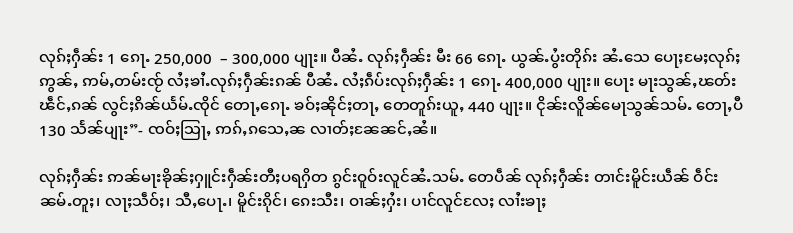လုၵ်ႈႁဵၼ်း 1 ၵေႃႉ 250,000  – 300,000 ပျႃး။ ပီၼႆႉ လုၵ်ႈႁဵၼ်း မီး 66 ၵေႃႉ ယွၼ်ႉပွႆးတိုၵ်း ၼႆႉသေ ပေႃႈမႄႈလုၵ်ႈဢွၼ်ႇ ဢမ်ႇတမ်းၸႂ် လႆႈၶၢႆႉလုၵ်ႈႁဵၼ်းၵၼ် ပီၼႆႉ လႆႈၵဵပ်းလုၵ်ႈႁဵၼ်း 1 ၵေႃႉ 400,000 ပျႃး။ ပေႃး မႃးသွၼ်ႇၽတ်းၽဵင်ႇၵၼ် လွင်ႈၵိၼ်ယႅမ်ႉၸိုင် တေႃႇၵေႃႉ ၶဝ်ႈၼိုင်ႈတႃႇ တေတူၵ်းယူႇ 440 ပျႃး။ ငိုၼ်းလိူၼ်မေႃသွၼ်သမ်ႉ တေႃႇပီ 130 သႅၼ်ပျႃး”- ၸဝ်ႈသြႃႇ ဢၵ်ႇၵသေႇၼ လၢတ်ႈၼႄၼင်ႇၼႆ။

လုၵ်ႈႁဵၼ်း ဢၼ်မႃးၶိုၼ်ႈႁူင်းႁဵၼ်းတီႈပရႁိတ ၵွင်းဝူဝ်းလူင်ၼႆႉသမ်ႉ တေပဵၼ် လုၵ်ႈႁဵၼ်း တၢင်းမိူင်းယဵၼ် ဝဵင်းၼမ်ႉတူႈ၊ လႃႈသဵဝ်ႈ၊ သီႇပေႃႉ၊ မိူင်းၵိုင်၊ ၵေးသီး၊ ဝၢၼ်ႈႁႆး၊ ပၢင်လူင်လႄႈ လၢႆးၶႃႈ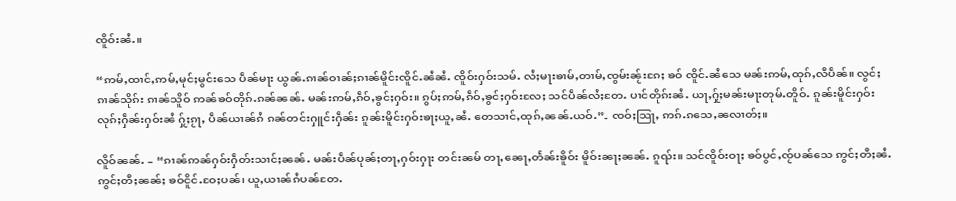ၸိူဝ်းၼႆႉ။

“ဢမ်ႇထၢင်ႇဢမ်ႇမုင်ႈမွင်းသေ ပဵၼ်မႃး ယွၼ်ႉၵၢၼ်ဝၢၼ်ႈၵၢၼ်မိူင်းၸိူင်ႉၼႆၼႆႉ ၸိူဝ်းႁဝ်းသမ်ႉ လႆႈမႃးၶၢမ်ႇတၢမ်ႇၸွမ်းၼႂ်းၵႄႈ ၶဝ် ၸိူင်ႉၼႆသေ မၼ်းဢမ်ႇထုၵ်ႇလီပဵၼ်။ လွင်ႈၵၢၼ်သိုၵ်း ၵၢၼ်သိူဝ် ဢၼ်ၶဝ်တိုၵ်ႉၵၼ်ၼၼ်ႉ မၼ်းဢမ်ႇၵဵဝ်ႇၶွင်ႈႁဝ်း။ ၵွပ်ႈဢမ်ႇၵဵဝ်ႇၶွင်ႈႁဝ်းလႄႈ သင်ပဵၼ်လႆႈတႄႉ ပၢင်တိုၵ်းၼႆႉ ယႃႇႁႂ်ႈမၼ်းမႃးတုမ်ႉတိူဝ်ႉ ၵူၼ်းမိူင်းႁဝ်း လုၵ်ႈႁဵၼ်းႁဝ်းၼႆ ႁႂ်ႈၵႂႃႇ ပဵၼ်ယၢၼ်ၵႆ ၵၼ်တင်းႁူင်းႁဵၼ်း ၵူၼ်းမိူင်းႁဝ်းၶႃႈယူႇၼႆႉ တေသၢင်ႇထုၵ်ႇၼၼ်ႉယဝ်ႉ”- ၸဝ်ႈသြႃႇ ဢၵ်ႉၵသေႇၼလၢတ်ႈ။

လိူဝ်ၼၼ်ႉ – “ၵၢၼ်ဢၼ်ႁဝ်းႁဵတ်းသၢင်ႈၼၼ်ႉ မၼ်းပဵၼ်ပုၼ်ႈတႃႇႁဝ်းႁႃး တင်းၼမ် တႃႇၼေႃႇတႅၼ်းၶိူဝ်း မိူဝ်းၼႃႈၼၼ်ႉ ၵူၺ်း။ သင်ၸိူဝ်းဝႃႈ ၶဝ်ပွင်ႇၸႂ်ပၼ်သေ ဢွင်ႈတီႈၼႆႉဢွင်ႈတီႈၼၼ်ႈ ၶဝ်ငိူင်ႉဝႄႈပၼ်၊ ယူႇယၢၼ်ၵႆပၼ်တႄႉ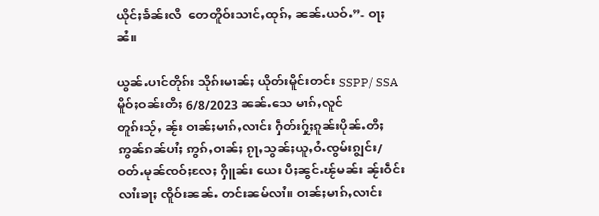ယိုင်ႈၶႅၼ်းလီ  တေတိူဝ်းသၢင်ႇထုၵ်ႇ ၼၼ်ႉယဝ်ႉ”- ဝႃႈၼႆ။

ယွၼ်ႉပၢင်တိုၵ်း သိုၵ်းမၢၼ်ႈ ယိုတ်းမိူင်းတင်း SSPP/ SSA မိူဝ်ႈဝၼ်းတီႈ 6/8/2023 ၼၼ်ႉသေ မၢၵ်ႇလူင်တူၵ်းသႂ်ႇ ၼႂ်း ဝၢၼ်ႈမၢၵ်ႇလၢင်း ႁဵတ်းႁႂ်ႈၵူၼ်းပိုၼ်ႉတီႈ ဢွၼ်ၵၼ်ပၢႆႈ ဢွၵ်ႇဝၢၼ်ႈ ၵႂႃႇသွၼ်ႈယူႇဝႆႉၸွမ်းၵျွင်း/ ဝတ်ႉမုၼ်ၸဝ်ႈလႄႈ ႁိူၼ်း ယေး ပီႈၼွင်ႉၽႂ်မၼ်း ၼႂ်းဝဵင်းလၢႆးၶႃႈ ၸိူဝ်းၼၼ်ႉ တင်းၼမ်လၢႆ။ ဝၢၼ်ႈမၢၵ်ႇလၢင်း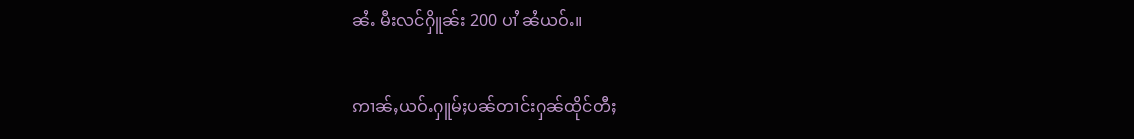ၼႆႉ မီးလင်ႁိူၼ်း 200 ပၢႆ ၼႆယဝ်ႉ။

ဢၢၼ်ႇယဝ်ႉႁူမ်ႈပၼ်တၢင်းႁၼ်ထိုင်တီႈ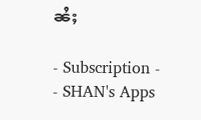ၼႆႈ

- Subscription -
- SHAN's Apps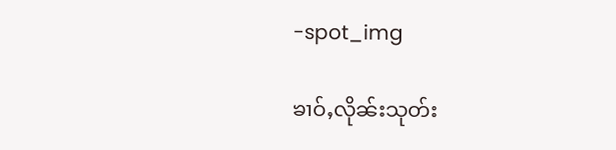-spot_img

ၶၢဝ်ႇလိုၼ်းသုတ်း